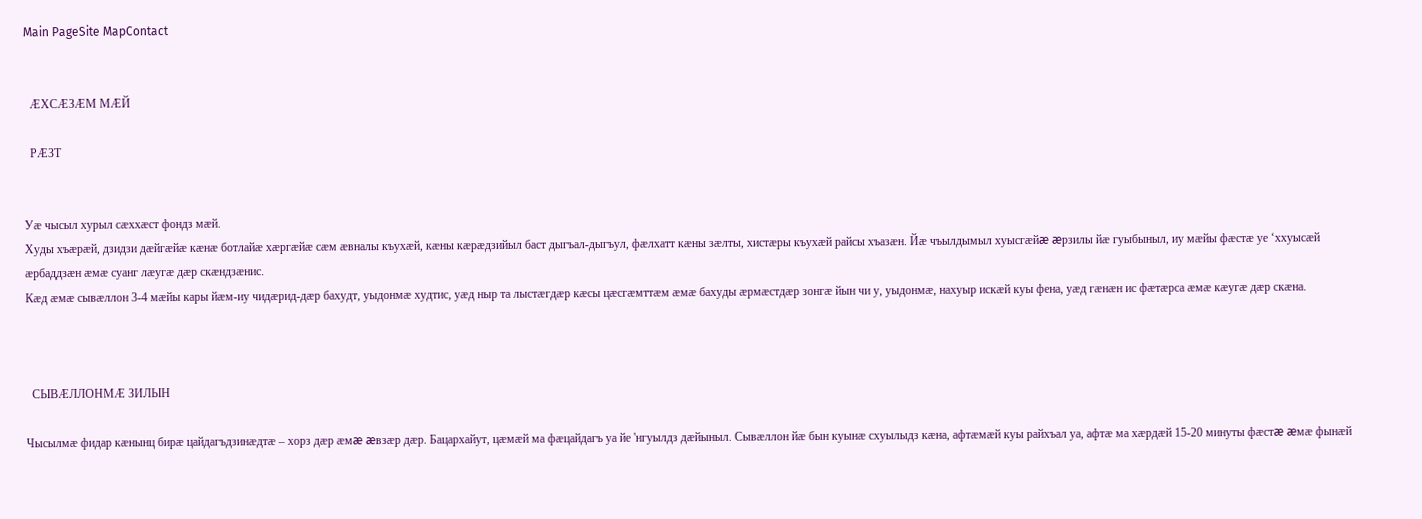Main PageSite MapContact


  ÆХСÆЗÆМ МÆЙ

  РÆЗТ


Уæ чысыл хурыл сæххæст фондз мæй.
Худы хъæрæй, дзидзи дæйгæйæ кæнæ ботлайæ хæргæйæ сæм æвналы къухæй, кæны кæрæдзийыл баст дыгъал-дыгъул, фæлхатт кæны зæлты, хистæры къухæй райсы хъазæн. Йæ чъылдымыл хуысгæйæ æрзилы йæ гуыбыныл, иу мæйы фæстæ уе ‘ххуысæй æрбаддзæн æмæ суанг лæугæ дæр скæндзæнис.
Кæд æмæ сывæллон 3-4 мæйы кары йæм-иу чидæрид-дæр бахудт, уыдонмæ худтис, уæд ныр та лыстæгдæр кæсы цæсгæмттæм æмæ бахуды æрмæстдæр зонгæ йын чи у, уыдонмæ, нахуыр искæй куы фена, уæд гæнæн ис фæтæрса æмæ кæугæ дæр скæна.



  СЫВÆЛЛОНМÆ ЗИЛЫН

Чысылмæ фидар кæнынц бирæ цайдагъдзинæдтæ – хорз дæр æмæ æвзæр дæр. Бацархайут, цæмæй ма фæцайдагъ уа йе 'нгуылдз дæйыныл. Сывæллон йæ бын куынæ схуылыдз кæна, афтæмæй куы райхъал уа, афтæ ма хæрдæй 15-20 минуты фæстæ æмæ фынæй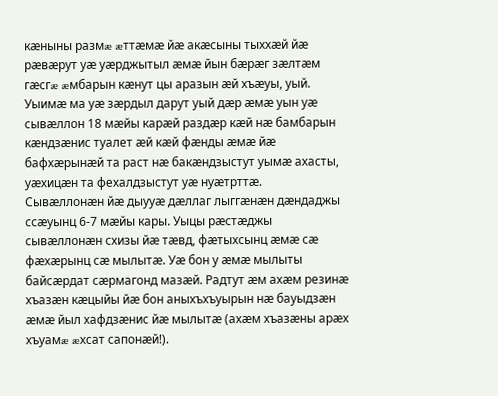кæныны размæ æттæмæ йæ акæсыны тыххæй йæ рæвæрут уæ уæрджытыл æмæ йын бæрæг зæлтæм гæсгæ æмбарын кæнут цы аразын æй хъæуы, уый. Уыимæ ма уæ зæрдыл дарут уый дæр æмæ уын уæ сывæллон 18 мæйы карæй раздæр кæй нæ бамбарын кæндзæнис туалет æй кæй фæнды æмæ йæ бафхæрынæй та раст нæ бакæндзыстут уымæ ахасты, уæхицæн та фехалдзыстут уæ нуæтрттæ.
Сывæллонæн йæ дыууæ дæллаг лыггæнæн дæндаджы ссæуынц 6-7 мæйы кары. Уыцы рæстæджы сывæллонæн схизы йæ тæвд, фæтыхсынц æмæ сæ фæхæрынц сæ мылытæ. Уæ бон у æмæ мылыты байсæрдат сæрмагонд мазæй. Радтут æм ахæм резинæ хъазæн кæцыйы йæ бон аныхъхъуырын нæ бауыдзæн æмæ йыл хафдзæнис йæ мылытæ (ахæм хъазæны арæх хъуамæ æхсат сапонæй!).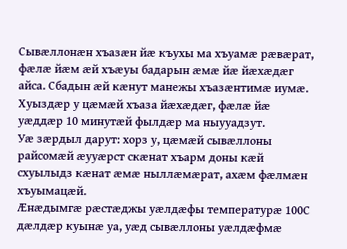Сывæллонæн хъазæн йæ къухы ма хъуамæ рæвæрат, фæлæ йæм æй хъæуы бадарын æмæ йæ йæхæдæг айса. Сбадын æй кæнут манежы хъазæнтимæ иумæ. Хуыздæр у цæмæй хъаза йæхæдæг, фæлæ йæ уæддæр 10 минутæй фылдæр ма ныууадзут.
Уæ зæрдыл дарут: хорз у, цæмæй сывæллоны райсомæй æууæрст скæнат хъарм доны кæй схуылыдз кæнат æмæ ныллæмæрат, ахæм фæлмæн хъуымацæй.
Æнæдымгæ рæстæджы уæлдæфы температурæ 100С дæлдæр куынæ уа, уæд сывæллоны уæлдæфмæ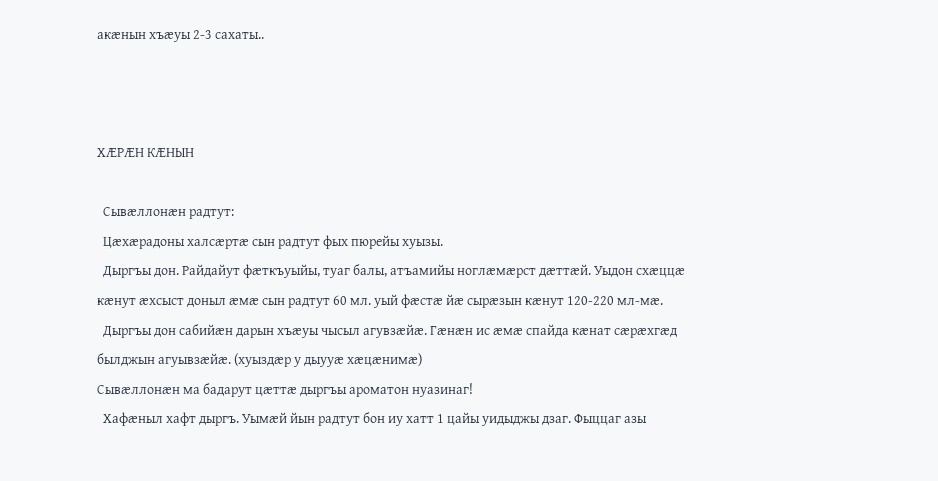акæнын хъæуы 2-3 сахаты..



ХÆРÆН КÆНЫН

  Сывæллонæн радтут:
  Цæхæрадоны халсæртæ сын радтут фых пюрейы хуызы.
  Дыргъы дон. Райдайут фæткъуыйы, туаг балы, атъамийы ноглæмæрст дæттæй. Уыдон схæццæ кæнут æхсыст доныл æмæ сын радтут 60 мл. уый фæстæ йæ сырæзын кæнут 120-220 мл-мæ.
  Дыргъы дон сабийæн дарын хъæуы чысыл агувзæйæ. Гæнæн ис æмæ спайда кæнат сæрæхгæд былджын агуывзæйæ. (хуыздæр у дыууæ хæцæнимæ)
Сывæллонæн ма бадарут цæттæ дыргъы ароматон нуазинаг!
  Хафæныл хафт дыргъ. Уымæй йын радтут бон иу хатт 1 цайы уидыджы дзаг. Фыццаг азы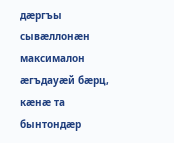дæргъы сывæллонæн максималон æгъдауæй бæрц, кæнæ та бынтондæр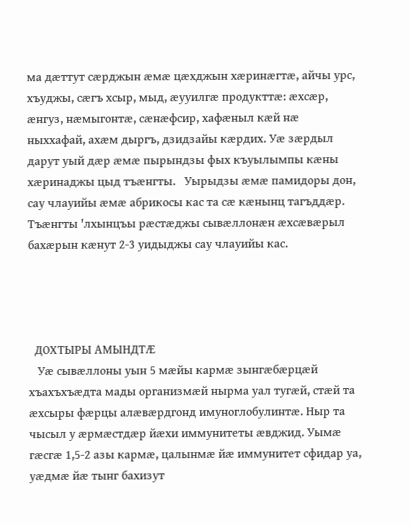ма дæттут сæрджын æмæ цæхджын хæринæгтæ, айчы урс, хъуджы, сæгъ хсыр, мыд, æууилгæ продукттæ: æхсæр, æнгуз, нæмыгонтæ, сæнæфсир, хафæныл кæй нæ ныххафай, ахæм дыргъ, дзидзайы кæрдих. Уæ зæрдыл дарут уый дæр æмæ пырындзы фых къуылымпы кæны хæринаджы цыд тъæнгты.   Уырыдзы æмæ памидоры дон, сау члауийы æмæ абрикосы кас та сæ кæнынц тагъддæр. Тъæнгты 'лхынцъы рæстæджы сывæллонæн æхсæвæрыл бахæрын кæнут 2-3 уидыджы сау члауийы кас.




  ДОХТЫРЫ АМЫНДТÆ
   Уæ сывæллоны уын 5 мæйы кармæ зынгæбæрцæй хъахъхъæдта мады организмæй нырма уал тугæй, стæй та æхсыры фæрцы алæвæрдгонд имуноглобулинтæ. Ныр та чысыл у æрмæстдæр йæхи иммунитеты æвджид. Уымæ гæсгæ 1,5-2 азы кармæ, цалынмæ йæ иммунитет сфидар уа, уæдмæ йæ тынг бахизут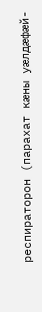респираторон (парахат кæны уæлдæфæй-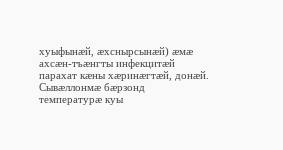хуыфынæй, æхснырсынæй) æмæ ахсæн-тъæнгты инфекцитæй парахат кæны хæринæгтæй, донæй.
Сывæллонмæ бæрзонд температурæ куы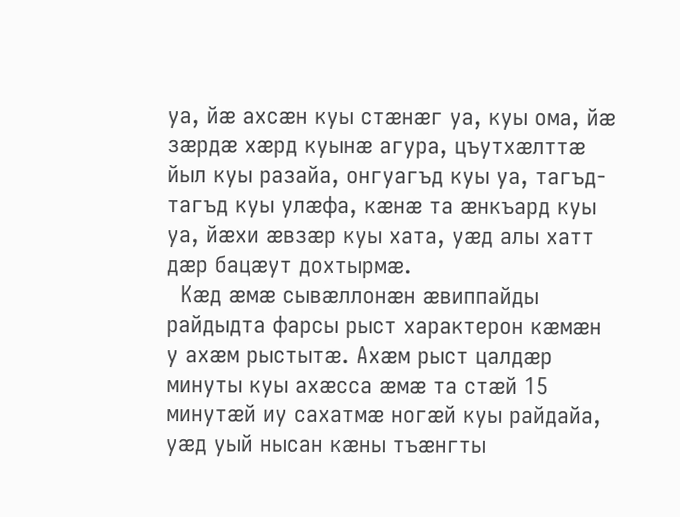уа, йæ ахсæн куы стæнæг уа, куы ома, йæ зæрдæ хæрд куынæ агура, цъутхæлттæ йыл куы разайа, онгуагъд куы уа, тагъд-тагъд куы улæфа, кæнæ та æнкъард куы уа, йæхи æвзæр куы хата, уæд алы хатт дæр бацæут дохтырмæ.
  Кæд æмæ сывæллонæн æвиппайды райдыдта фарсы рыст характерон кæмæн у ахæм рыстытæ. Ахæм рыст цалдæр минуты куы ахæсса æмæ та стæй 15 минутæй иу сахатмæ ногæй куы райдайа, уæд уый нысан кæны тъæнгты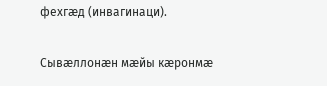фехгæд (инвагинаци).

Сывæллонæн мæйы кæронмæ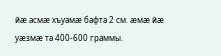йæ асмæ хъуамæ бафта 2 см. æмæ йæ уæзмæ та 400-600 граммы.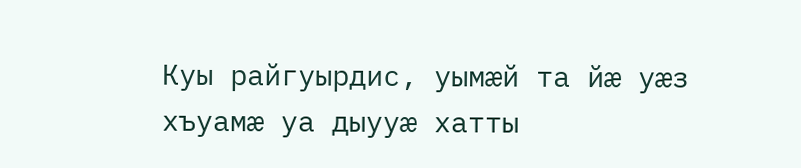Куы райгуырдис, уымæй та йæ уæз хъуамæ уа дыууæ хатты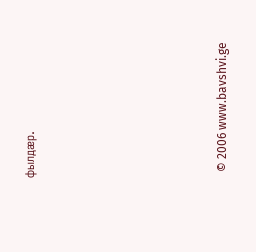фылдæр.











  © 2006 www.bavshvi.ge